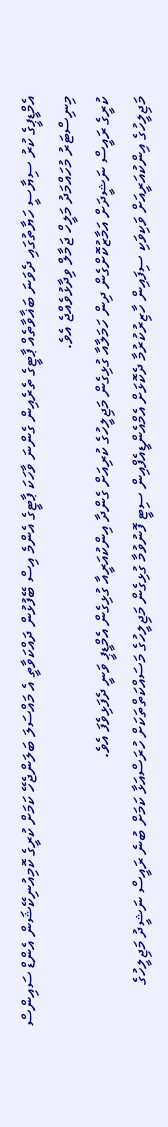އެމްޑީޕީގެ ކުރު ސިޔާސީ ހަޔާތުގައި ދެވަނަ ބަޣާވާތެއް ޕާޓީގެ ތެރެއިން ގެންނަ ވާހަކަ ޕާޓީގެ އެންމެ އިސް ބޭފުޅުން ދައްކަވާތީ އެ މައްސަލަ ބަލަންޖެހޭ ކަމަށް ކުރީގެ ކޮމިއުނިކޭޝަން އެންޑް ސައިންސް މިނިސްޓަރު މުހައްމަދު މަލީހް ޖަމާލް ވިދާޅުވެއްޖެ އެވެ.
ކުރީގެ ރައީސް ނަޝީދަށް އަމާޒުކޮށްގެން ދިން ހަމަލާއާ ގުޅިގެން މަޖިލީހުގެ ކުރިއަށް ގެންދާ އިންކުއަރީއާ ގުޅިގެން އެމްޑީޕީ ވަނީ ދެފަޅިވެފަ އެވެ.
މަޖިލީހުގެ އިންކުއަރީއަށް ވަކިވަކި ސިފައިން ހާޒިރުކުރުމާ ދެކޮޅަށް އެމްއެންޑީއެފްއިން ސިޓީ ފޮނުވުމާ ގުޅިގެން މަޖިލީހުގެ މަސައްކަތްތަކަށް ހުރަސްއަޅާ ކަމަށް ބުނެ ރައީސް ނަޝީދު މަޖިލީހުގެ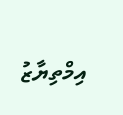އިމްތިޔާޒު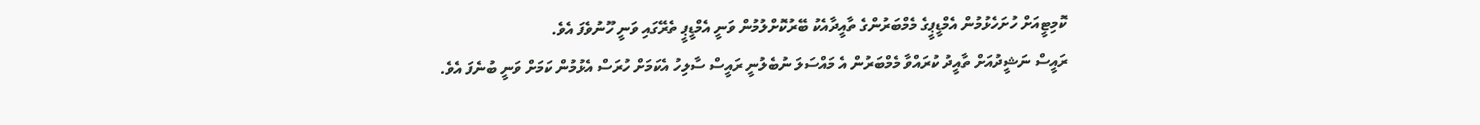ކޮމިޓީއަށް ހުށަހެޅުމުން އެމްޑީޕީގެ މެމްބަރުންގެ ތާއީދާއެކު ބޭރުކޮށްލުމުން ވަނީ އެމްޑީޕީ ތެރޭގައި ވަނީ ހޫނުވެފަ އެވެ.
ރައީސް ނަޝީދުއަށް ތާއީދު ކުރައްވާ މެމްބަރުން އެ މައްސަލަ ނުބެލުނީ ރައީސް ސާލިހު އެކަމަށް ހުރަސް އެޅުމުން ކަމަށް ވަނީ ބުނެފަ އެވެ.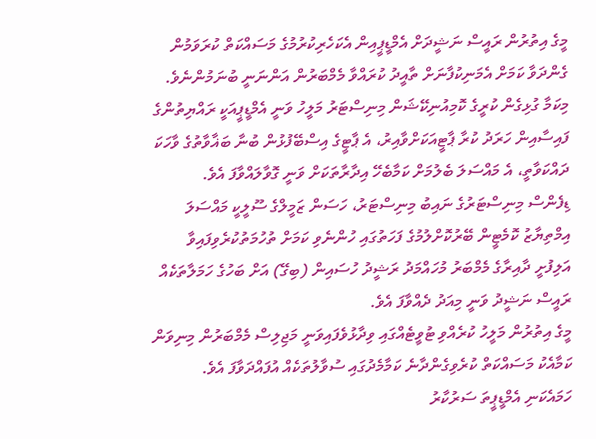މީގެ އިތުރުން ރައީސް ނަޝީދަށް އެމްޑީޕީއިން އެކަހެރިކުރުމުގެ މަސައްކަތް ކުރަވަމުން ގެންދަވާ ކަމަށް އެމަނިކުފާނަށް ތާއީދު ކުރައްވާ މެމްބަރުން އަންނަނީ ބުނަމުންނެވެ.
މިކަމާ ގުޅިގެން ކުރީގެ ކޮމިއުނިކޭޝަން މިނިސްޓަރު މަލީހު ވަނީ އެމްޑީޕީއަކީ ރައްޔިތުންގެ ފައިސާއިން ހަރަދު ކުރާ ޕާޓީއަކަށްވާއިރު، އެ ޕާޓީގެ އިސްބޭފުޅުން ބުނާ ބަޣާވާތުގެ ވާހަކަ ދައްކަވާތީ، އެ މައްސަލަ ބެލުމަށް ކަމާބެހޭ އިދާރާތަކަށް ވަނީ ގޮވާލައްވާފަ އެވެ.
ޑިފެންސް މިނިސްޓަރުގެ ނައިބު މިނިސްޓަރު، ހަސަން ޒަމީލްގެ ސޫލީކީ މައްސަލަ އިމްތިޔާޒު ކޮމެޓީން ބޭރުކޮށްލުމުގެ ފަހަތުގައި ހުންނެވި ކަމަށް ތުހުމަތުކުރެވިފައިވާ އަލިފުށީ ދާއިރާގެ މެމްބަރު މުހައްމަދު ރަޝީދު ހުސައިން (ބިގޭ) އަށް ބަހުގެ ހަމަލާތަކެއް ރައީސް ނަޝީދު ވަނީ މިއަދު ދެއްވާފަ އެވެ.
މީގެ އިތުރުން މަލީހު ކުރެއްވި ޓުވީޓެއްގައި ވިދާޅުވެފައިވަނީ މަޖިލިސް މެމްބަރުން މިނިވަން ކަމާއެކު މަސައްކަތް ކުރެވިގެންދާނެ ކަމާމެދުގައި ސުވާލުތަކެއް އުފައްދަވާފަ އެވެ.
ހަމައެކަނި އެމްޑީޕީތަ ސަރުކާރު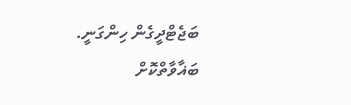ބަޖެޓްދީގެން ހިންގަނީ. ބަޣާވާތްކޮށް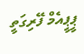ޕީޕީއެމް ފޭރިގަތީ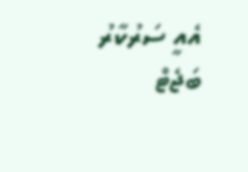އެއީ ސަރުކާރު ބަޖެޓް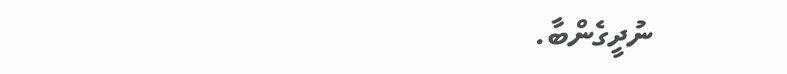ނުދީގެންބާ.